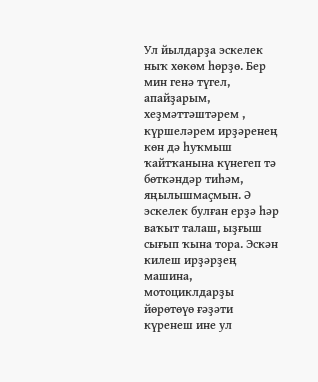Ул йылдарҙа эскелек ныҡ хөкөм һөрҙө. Бер мин генә түгел, апайҙарым, хеҙмәттәштәрем , күршеләрем ирҙәренең көн дә һуҡмыш ҡайтҡанына күнегеп тә бөткәндәр тиһәм, яңылышмаҫмын. Ә эскелек булған ерҙә һәр ваҡыт талаш, ыҙғыш сығып ҡына тора. Эскән килеш ирҙәрҙең машина, мотоциклдарҙы йөрөтөүө ғәҙәти күренеш ине ул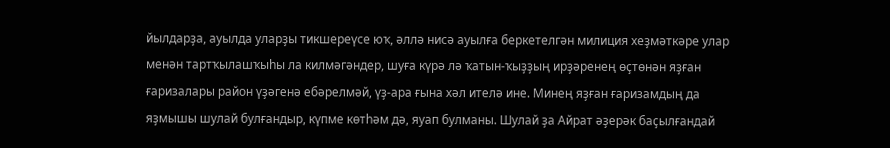йылдарҙа, ауылда уларҙы тикшереүсе юҡ, әллә нисә ауылға беркетелгән милиция хеҙмәткәре улар менән тартҡылашҡыһы ла килмәгәндер, шуға күрә лә ҡатын-ҡыҙҙың ирҙәренең өҫтөнән яҙған ғаризалары район үҙәгенә ебәрелмәй, үҙ-ара ғына хәл ителә ине. Минең яҙған ғаризамдың да яҙмышы шулай булғандыр, күпме көтһәм дә, яуап булманы. Шулай ҙа Айрат әҙерәк баҫылғандай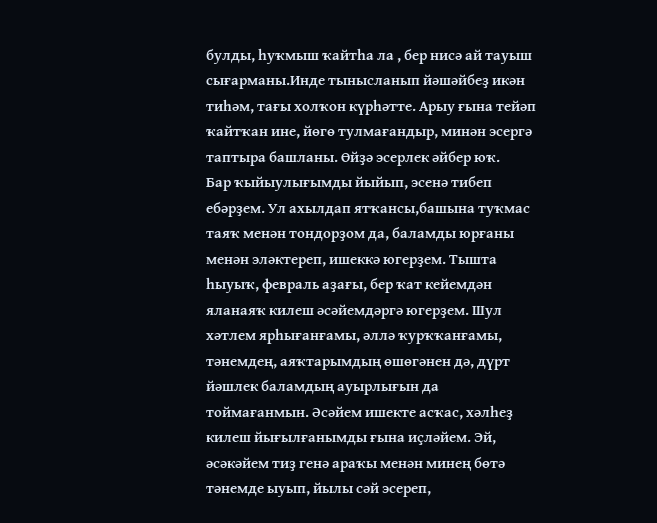булды, һуҡмыш ҡайтһа ла , бер нисә ай тауыш сығарманы.Инде тынысланып йәшәйбеҙ икән тиһәм, тағы холҡон күрһәтте. Арыу ғына тейәп ҡайтҡан ине, йөгө тулмағандыр, минән эсергә таптыра башланы. Өйҙә эсерлек әйбер юҡ.
Бар ҡыйыулығымды йыйып, эсенә тибеп ебәрҙем. Ул ахылдап ятҡансы,башына туҡмас таяҡ менән тондорҙом да, баламды юрғаны менән эләктереп, ишеккә югерҙем. Тышта һыуыҡ, февраль аҙағы, бер ҡат кейемдән яланаяҡ килеш әсәйемдәргә югерҙем. Шул хәтлем ярһығанғамы, әллә ҡурҡҡанғамы, тәнемдең, аяҡтарымдың өшөгәнен дә, дүрт йәшлек баламдың ауырлығын да тоймағанмын. Әсәйем ишекте асҡас, хәлһеҙ килеш йығылғанымды ғына иҫләйем. Эй, әсәкәйем тиҙ генә араҡы менән минең бөтә тәнемде ыуып, йылы сәй эсереп,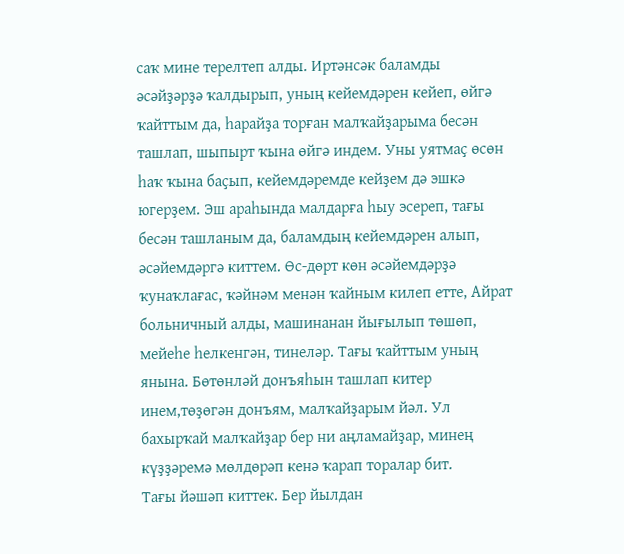саҡ мине терелтеп алды. Иртәнсәк баламды әсәйҙәрҙә ҡалдырып, уның кейемдәрен кейеп, өйгә ҡайттым да, һарайҙа торған малҡайҙарыма бесән ташлап, шыпырт ҡына өйгә индем. Уны уятмаҫ өсөн һаҡ ҡына баҫып, кейемдәремде кейҙем дә эшкә югерҙем. Эш араһында малдарға һыу эсереп, тағы бесән ташланым да, баламдың кейемдәрен алып, әсәйемдәргә киттем. Өс-дөрт көн әсәйемдәрҙә ҡунаҡлағас, ҡәйнәм менән ҡайным килеп етте, Айрат больничный алды, машинанан йығылып төшөп, мейеһе һелкенгән, тинеләр. Тағы ҡайттым уның янына. Бөтөнләй донъяһын ташлап китер инем,төҙөгән донъям, малҡайҙарым йәл. Ул бахырҡай малҡайҙар бер ни аңламайҙар, минең күҙҙәремә мөлдөрәп кенә ҡарап торалар бит.
Тағы йәшәп киттек. Бер йылдан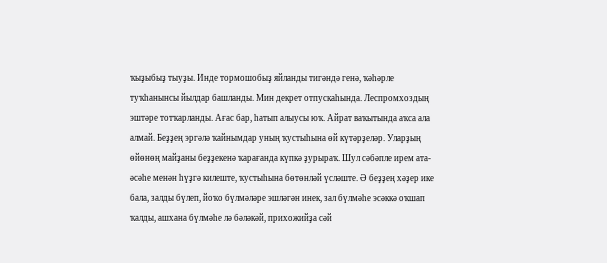ҡыҙыбыҙ тыуҙы. Инде тормошобыҙ яйланды тигәндә генә, ҡәһәрле туҡһанынсы йылдар башланды. Мин декрет отпускаһында. Леспромхоздың эштәре тотҡарланды. Ағас бар, һатып алыусы юҡ. Айрат ваҡытында аҡса ала алмай. Беҙҙең эргәлә ҡайнымдар уның ҡустыһына өй күтәрҙеләр. Уларҙың өйөнөң майҙаны беҙҙекенә ҡарағанда күпкә ҙурыраҡ. Шул сәбәпле ирем ата- әсәһе менән һүҙгә килеште, ҡустыһына бөтөнләй үсләште. Ә беҙҙең хәҙер ике бала, залды бүлеп, йоҡо бүлмәләре эшләгән инек, зал бүлмәһе эсәккә оҡшап ҡалды, ашхана бүлмәһе лә бәләкәй, прихожийҙа сәй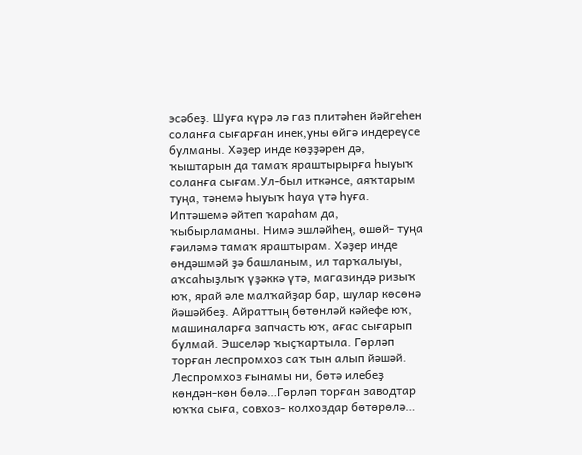эсәбеҙ. Шуға күрә лә газ плитәһен йәйгеһен соланға сығарған инек,уны өйгә индереүсе булманы. Хәҙер инде көҙҙәрен дә, ҡыштарын да тамаҡ яраштырырға һыуыҡ соланға сығам.Ул-был иткәнсе, аяҡтарым туңа, тәнемә һыуыҡ һауа үтә һуға. Иптәшемә әйтеп ҡараһам да, ҡыбырламаны. Нимә эшләйһең, өшөй- туңа ғәиләмә тамаҡ яраштырам. Хәҙер инде өндәшмәй ҙә башланым, ил тарҡалыуы, аҡсаһыҙлыҡ үҙәккә үтә, магазиндә ризыҡ юҡ, ярай әле малҡайҙар бар, шулар көсөнә йәшәйбеҙ. Айраттың бөтөнләй кәйефе юҡ, машиналарға запчасть юҡ, ағас сығарып булмай. Эшселәр ҡыҫҡартыла. Гөрләп торған леспромхоз саҡ тын алып йәшәй.
Леспромхоз ғынамы ни, бөтә илебеҙ көндән-көн бөлә…Гөрләп торған заводтар юҡҡа сыға, совхоз- колхоздар бөтөрөлә…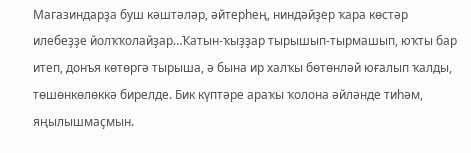Магазиндарҙа буш кәштәләр, әйтерһең, ниндәйҙер ҡара көстәр илебеҙҙе йолҡҡолайҙар…Ҡатын-ҡыҙҙар тырышып-тырмашып, юҡты бар итеп, донъя көтөргә тырыша, ә бына ир халҡы бөтөнләй юғалып ҡалды, төшөнкөлөккә бирелде. Бик күптәре араҡы ҡолона әйләнде тиһәм, яңылышмаҫмын.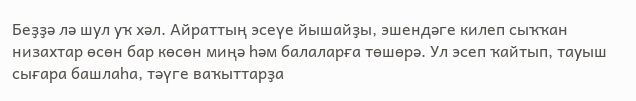Беҙҙә лә шул уҡ хәл. Айраттың эсеүе йышайҙы, эшендәге килеп сыҡҡан низахтар өсөн бар көсөн миңә һәм балаларға төшөрә. Ул эсеп ҡайтып, тауыш сығара башлаһа, тәүге ваҡыттарҙа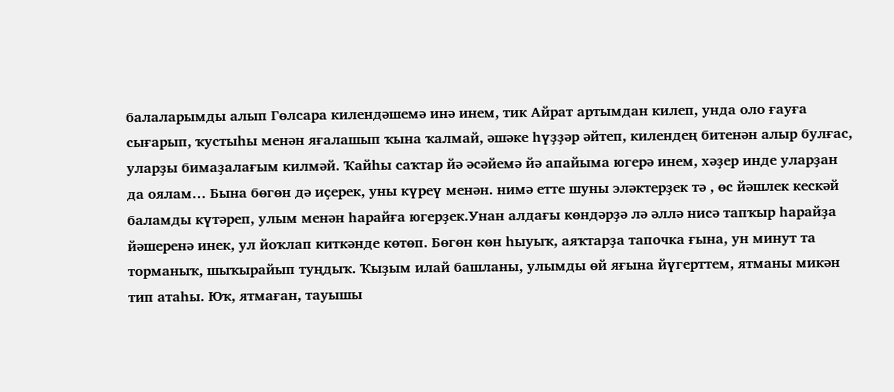балаларымды алып Гөлсара килендәшемә инә инем, тик Айрат артымдан килеп, унда оло ғауға сығарып, ҡустыһы менән яғалашып ҡына ҡалмай, әшәке һүҙҙәр әйтеп, килендең битенән алыр булғас, уларҙы бимаҙалағым килмәй. Ҡайһы саҡтар йә әсәйемә йә апайыма югерә инем, хәҙер инде уларҙан да оялам… Бына бөгөн дә иҫерек, уны күреү менән. нимә етте шуны эләктерҙек тә , өс йәшлек кескәй баламды күтәреп, улым менән һарайға югерҙек.Унан алдағы көндәрҙә лә әллә нисә тапҡыр һарайҙа йәшеренә инек, ул йоҡлап киткәнде көтөп. Бөгөн көн һыуыҡ, аяҡтарҙа тапочка ғына, ун минут та торманыҡ, шыҡырайып туңдыҡ. Ҡыҙым илай башланы, улымды өй яғына йүгерттем, ятманы микән тип атаһы. Юҡ, ятмаған, тауышы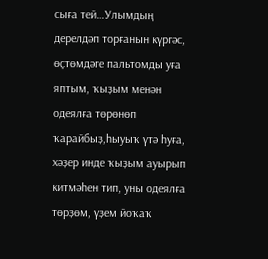сыға тей…Улымдың дерелдәп торғанын күргәс, өҫтөмдәге пальтомды уға яптым, ҡыҙым менән одеялға төрөнөп ҡарайбыҙ,һыуыҡ үтә һуға, хәҙер инде ҡыҙым ауырып китмәһен тип, уны одеялға төрҙөм, үҙем йоҡаҡ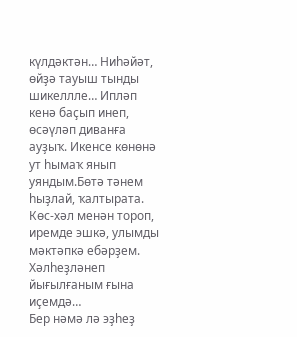күлдәктән… Ниһәйәт, өйҙә тауыш тынды шикеллле… Ипләп кенә баҫып инеп, өсәүләп диванға ауҙыҡ. Икенсе көнөнә ут һымаҡ янып уяндым.Бөтә тәнем һыҙлай, ҡалтырата. Көс-хәл менән тороп, иремде эшкә, улымды мәктәпкә ебәрҙем. Хәлһеҙләнеп йығылғаным ғына иҫемдә…
Бер нәмә лә эҙһеҙ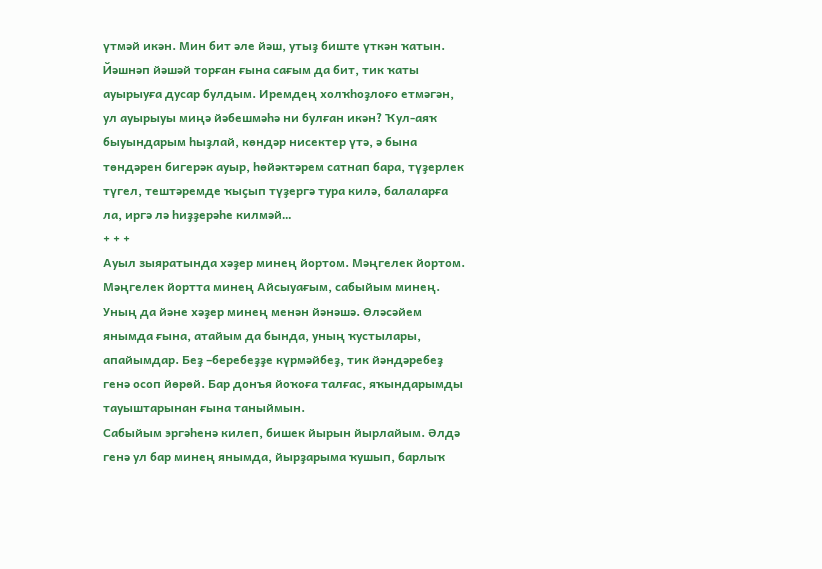үтмәй икән. Мин бит әле йәш, утыҙ биште үткән ҡатын. Йәшнәп йәшәй торған ғына сағым да бит, тик ҡаты ауырыуға дусар булдым. Иремдең холҡһоҙлоғо етмәгән, ул ауырыуы миңә йәбешмәһә ни булған икән? Ҡул-аяҡ быуындарым һыҙлай, көндәр нисектер үтә, ә бына төндәрен бигерәк ауыр, һөйәктәрем сатнап бара, түҙерлек түгел, тештәремде ҡыҫып түҙергә тура килә, балаларға ла, иргә лә һиҙҙерәһе килмәй…
+ + +
Ауыл зыяратында хәҙер минең йортом. Мәңгелек йортом. Мәңгелек йортта минең Айсыуағым, сабыйым минең. Уның да йәне хәҙер минең менән йәнәшә. Өләсәйем янымда ғына, атайым да бында, уның ҡустылары, апайымдар. Беҙ –беребеҙҙе күрмәйбеҙ, тик йәндәребеҙ генә осоп йөрөй. Бар донъя йоҡоға талғас, яҡындарымды тауыштарынан ғына таныймын.
Сабыйым эргәһенә килеп, бишек йырын йырлайым. Әлдә генә ул бар минең янымда, йырҙарыма ҡушып, барлыҡ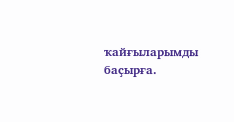ҡайғыларымды баҫырға.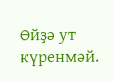Өйҙә ут күренмәй.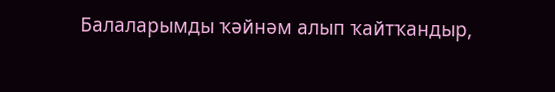Балаларымды ҡәйнәм алып ҡайтҡандыр,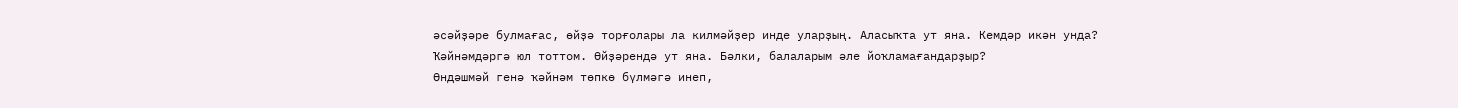әсәйҙәре булмағас, өйҙә торғолары ла килмәйҙер инде уларҙың. Аласыҡта ут яна. Кемдәр икән унда?
Ҡәйнәмдәргә юл тоттом. Өйҙәрендә ут яна. Бәлки, балаларым әле йоҡламағандарҙыр?
Өндәшмәй генә ҡәйнәм төпкө бүлмәгә инеп,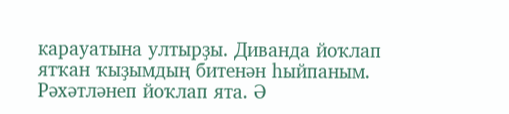карауатына ултырҙы. Диванда йоҡлап ятҡан ҡыҙымдың битенән һыйпаным. Рәхәтләнеп йоҡлап ята. Ә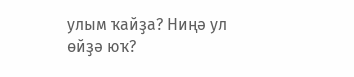улым ҡайҙа? Ниңә ул өйҙә юҡ?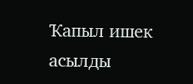Ҡапыл ишек асылды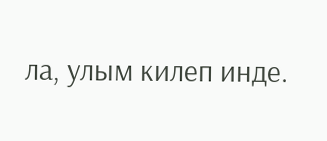ла, улым килеп инде.